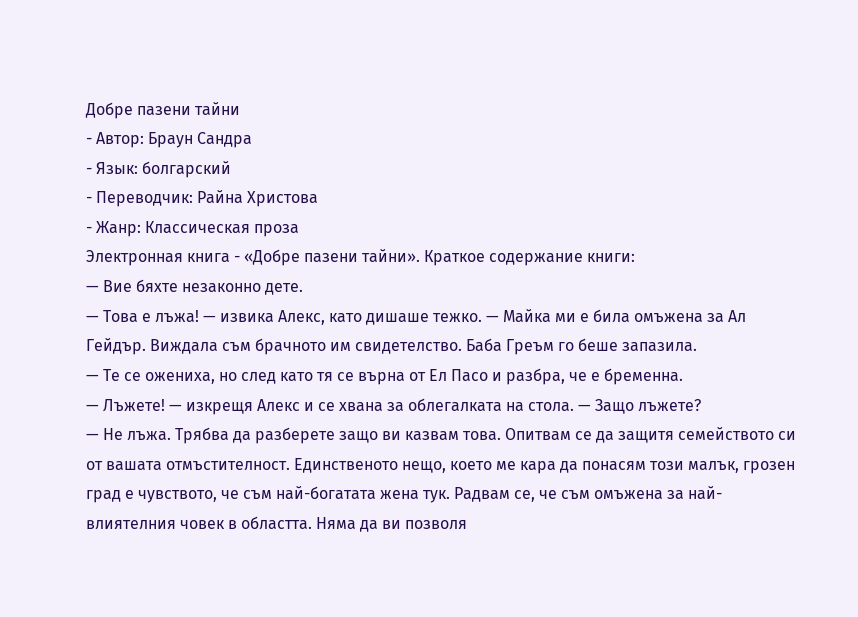Добре пазени тайни
- Автор: Браун Сандра
- Язык: болгарский
- Переводчик: Райна Христова
- Жанр: Классическая проза
Электронная книга - «Добре пазени тайни». Краткое содержание книги:
— Вие бяхте незаконно дете.
— Това е лъжа! — извика Алекс, като дишаше тежко. — Майка ми е била омъжена за Ал Гейдър. Виждала съм брачното им свидетелство. Баба Греъм го беше запазила.
— Те се ожениха, но след като тя се върна от Ел Пасо и разбра, че е бременна.
— Лъжете! — изкрещя Алекс и се хвана за облегалката на стола. — Защо лъжете?
— Не лъжа. Трябва да разберете защо ви казвам това. Опитвам се да защитя семейството си от вашата отмъстителност. Единственото нещо, което ме кара да понасям този малък, грозен град е чувството, че съм най-богатата жена тук. Радвам се, че съм омъжена за най-влиятелния човек в областта. Няма да ви позволя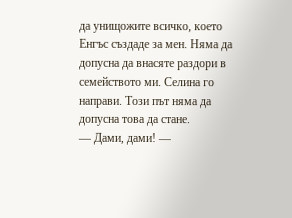да унищожите всичко, което Енгъс създаде за мен. Няма да допусна да внасяте раздори в семейството ми. Селина го направи. Този път няма да допусна това да стане.
— Дами, дами! —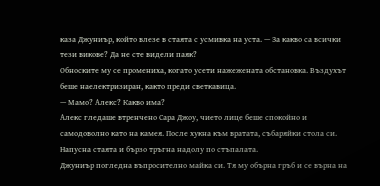каза Джуниър, който влезе в стаята с усмивка на уста. — За какво са всички тези викове? Да не сте видели паяк?
Обноските му се промениха, когато усети нажежената обстановка. Въздухът беше наелектризиран, както преди светкавица.
— Мамо? Алекс? Какво има?
Алекс гледаше втренчено Сара Джоу, чието лице беше спокойно и самодоволно като на камея. После хукна към вратата, събаряйки стола си. Напусна стаята и бързо тръгна надолу по стъпалата.
Джуниър погледна въпросително майка си. Тя му обърна гръб и се върна на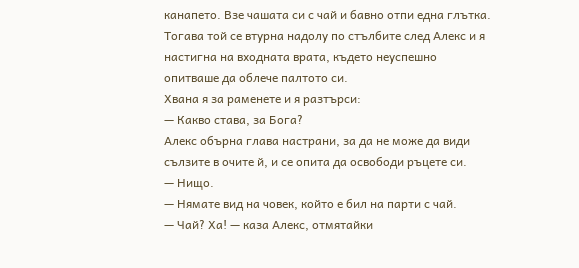канапето. Взе чашата си с чай и бавно отпи една глътка.
Тогава той се втурна надолу по стълбите след Алекс и я настигна на входната врата, където неуспешно опитваше да облече палтото си.
Хвана я за раменете и я разтърси:
— Какво става, за Бога?
Алекс обърна глава настрани, за да не може да види сълзите в очите й, и се опита да освободи ръцете си.
— Нищо.
— Нямате вид на човек, който е бил на парти с чай.
— Чай? Ха! — каза Алекс, отмятайки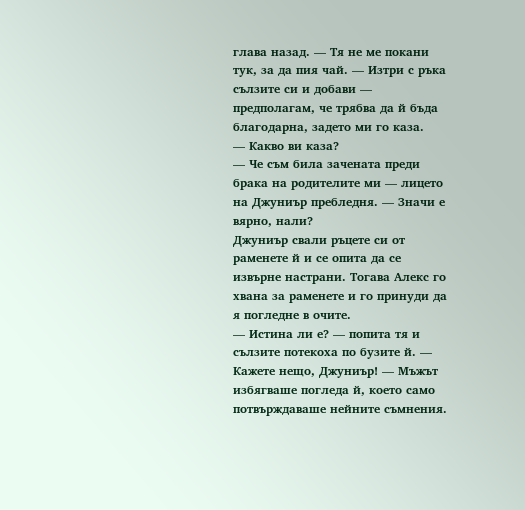глава назад. — Тя не ме покани тук, за да пия чай. — Изтри с ръка сълзите си и добави — предполагам, че трябва да й бъда благодарна, задето ми го каза.
— Какво ви каза?
— Че съм била зачената преди брака на родителите ми — лицето на Джуниър пребледня. — Значи е вярно, нали?
Джуниър свали ръцете си от раменете й и се опита да се извърне настрани. Тогава Алекс го хвана за раменете и го принуди да я погледне в очите.
— Истина ли е? — попита тя и сълзите потекоха по бузите й. — Кажете нещо, Джуниър! — Мъжът избягваше погледа й, което само потвърждаваше нейните съмнения.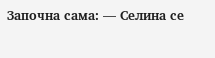Започна сама: — Селина се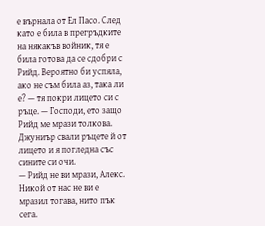е върнала от Ел Пасо. След като е била в прегръдките на някакъв войник, тя е била готова да се сдобри с Рийд. Вероятно би успяла, ако не съм била аз, така ли е? — тя покри лицето си с ръце. — Господи, ето защо Рийд ме мрази толкова.
Джуниър свали ръцете й от лицето и я погледна със сините си очи.
— Рийд не ви мрази, Алекс. Никой от нас не ви е мразил тогава, нито пък сега.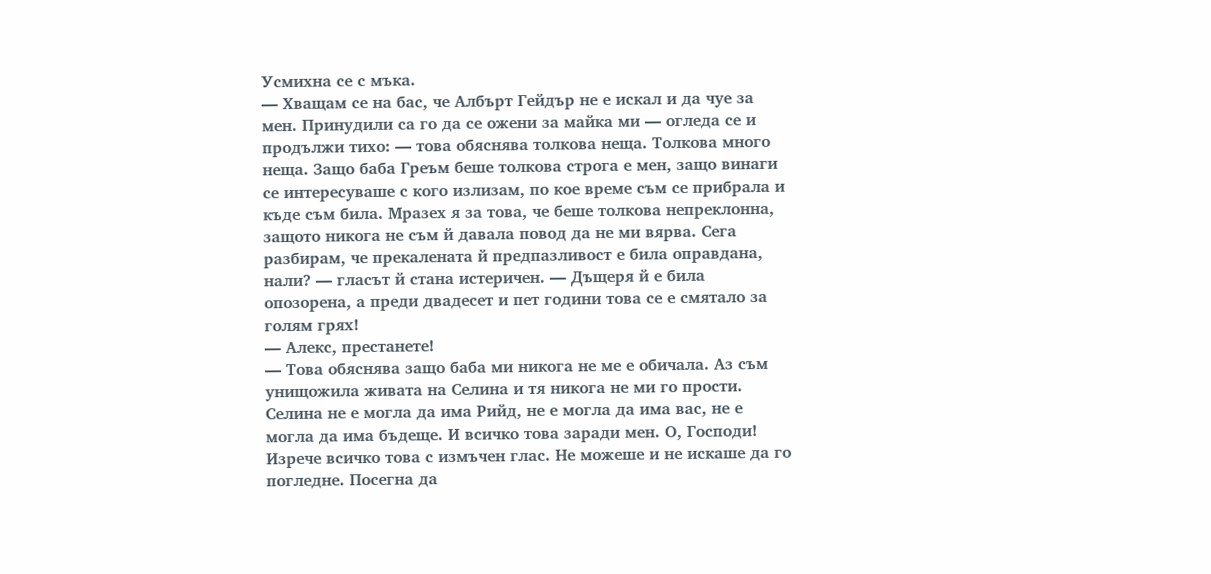Усмихна се с мъка.
— Хващам се на бас, че Албърт Гейдър не е искал и да чуе за мен. Принудили са го да се ожени за майка ми — огледа се и продължи тихо: — това обяснява толкова неща. Толкова много неща. Защо баба Греъм беше толкова строга е мен, защо винаги се интересуваше с кого излизам, по кое време съм се прибрала и къде съм била. Мразех я за това, че беше толкова непреклонна, защото никога не съм й давала повод да не ми вярва. Сега разбирам, че прекалената й предпазливост е била оправдана, нали? — гласът й стана истеричен. — Дъщеря й е била опозорена, а преди двадесет и пет години това се е смятало за голям грях!
— Алекс, престанете!
— Това обяснява защо баба ми никога не ме е обичала. Аз съм унищожила живата на Селина и тя никога не ми го прости. Селина не е могла да има Рийд, не е могла да има вас, не е могла да има бъдеще. И всичко това заради мен. О, Господи!
Изрече всичко това с измъчен глас. Не можеше и не искаше да го погледне. Посегна да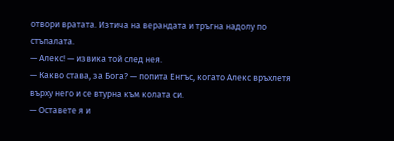отвори вратата. Изтича на верандата и тръгна надолу по стъпалата.
— Алекс! — извика той след нея.
— Какво става, за Бога? — попита Енгъс, когато Алекс връхлетя върху него и се втурна към колата си.
— Оставете я и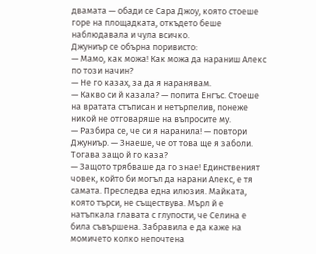двамата — обади се Сара Джоу, която стоеше горе на площадката, откъдето беше наблюдавала и чула всичко.
Джуниър се обърна поривисто:
— Мамо, как можа! Как можа да нараниш Алекс по този начин?
— Не го казах, за да я наранявам.
— Какво си й казала? — попита Енгъс. Стоеше на вратата стъписан и нетърпелив, понеже никой не отговаряше на въпросите му.
— Разбира се, че си я наранила! — повтори Джуниър. — Знаеше, че от това ще я заболи. Тогава защо й го каза?
— Защото трябваше да го знае! Единственият човек, който би могъл да нарани Алекс, е тя самата. Преследва една илюзия. Майката, която търси, не съществува. Мърл й е натъпкала главата с глупости, че Селина е била съвършена. Забравила е да каже на момичето колко непочтена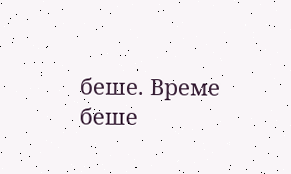беше. Време беше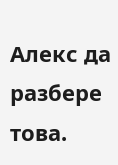Алекс да разбере това.